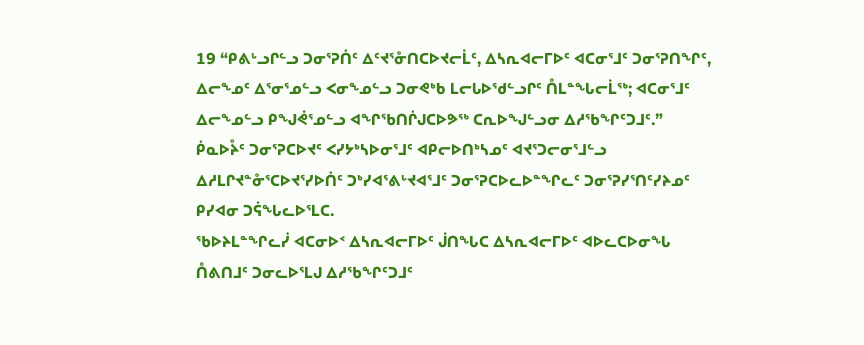19 “ᑭᕕᒡᓗᒋᓪᓗ ᑐᓂᕐᕈᑏᑦ ᐃᑦᔪᕐᓁᑎᑕᐅᔪᓕᒫᑦ, ᐃᓴᕆᐊᓕᒥᐅᑦ ᐊᑕᓂᕐᒧᑦ ᑐᓂᕐᕈᑎᖏᑦ, ᐃᓕᖕᓄᑦ ᐃᕐᓂᕐᓄᓪᓗ ᐸᓂᖕᓄᓪᓗ ᑐᓂᕙᒃᑲ ᒪᓕᒐᐅᖁᓪᓗᒋᑦ ᑍᒪᓐᖓᓕᒫᖅ; ᐊᑕᓂᕐᒧᑦ ᐃᓕᖕᓄᓪᓗ ᑭᖑᕚᕐᓄᓪᓗ ᐊᖏᖃᑎᒌᒍᑕᐅᕗᖅ ᑕᕆᐅᖑᓪᓗᓂ ᐃᓱᖃᖏᑦᑐᒧᑦ.”
ᑮᓇᐅᔧᑦ ᑐᓂᕐᕈᑕᐅᔪᑦ ᐸᓯᔭᒃᓴᐅᓂᕐᒧᑦ ᐊᑭᓕᐅᑎᒃᓴᓄᑦ ᐊᔪᕐᑐᓕᓂᕐᒧᓪᓗ ᐃᓱᒪᒋᔪᓐᓁᕐᑕᐅᔪᕐᓯᐅᑏᑦ ᑐᒃᓯᐊᕐᕕᒡᔪᐊᕐᒧᑦ ᑐᓂᕐᕈᑕᐅᓚᐅᓐᖏᓚᑦ ᑐᓂᕐᕈᓯᕐᑎᑦᓯᔨᓄᑦ ᑭᓯᐊᓂ ᑐᕌᖓᓚᐅᕐᒪᑕ.
ᖃᐅᔨᒪᓐᖏᓚᓰ ᐊᑕᓂᐅᑉ ᐃᓴᕆᐊᓕᒥᐅᑦ ᒎᑎᖓᑕ ᐃᓴᕆᐊᓕᒥᐅᑦ ᐊᐅᓚᑕᐅᓂᖓ ᑍᕕᑎᒧᑦ ᑐᓂᓚᐅᕐᒪᒍ ᐃᓱᖃᖏᑦᑐᒧᑦ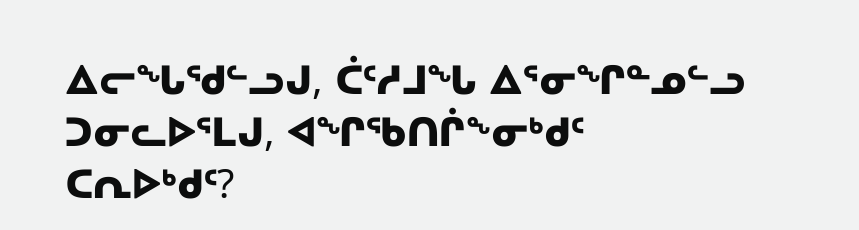ᐃᓕᖓᖁᓪᓗᒍ, ᑖᑦᓱᒧᖓ ᐃᕐᓂᖏᓐᓄᓪᓗ ᑐᓂᓚᐅᕐᒪᒍ, ᐊᖏᖃᑎᒌᖕᓂᒃᑯᑦ ᑕᕆᐅᒃᑯᑦ?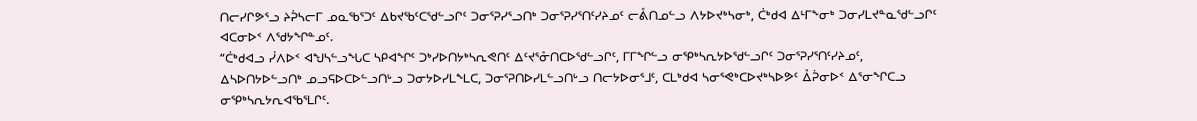ᑎᓕᓯᒋᕗᕐᓗ ᔨᕉᓴᓕᒥ ᓄᓇᖃᕐᑐᑦ ᐃᑲᔪᖃᑦᑕᖁᓪᓗᒋᑦ ᑐᓂᕐᕈᓯᕐᓗᑎᒃ ᑐᓂᕐᕈᓯᕐᑎᑦᓯᔨᓄᑦ ᓕᕔᑎᓄᓪᓗ ᐱᔭᐅᔪᒃᓴᓂᒃ, ᑖᒃᑯᐊ ᐃᒻᒥᖕᓂᒃ ᑐᓂᓯᒪᔪᓐᓇᖁᓪᓗᒋᑦ ᐊᑕᓂᐅᑉ ᐱᖁᔭᖏᓐᓄᑦ.
“ᑖᒃᑯᐊᓗ ᓰᐱᐅᑉ ᐊᖑᓴᓪᓗᖓᑕ ᓴᑭᐊᖏᑦ ᑐᒃᓯᐅᑎᔭᒃᓴᕆᕙᑎᑦ ᐃᑦᔪᕐᓁᑎᑕᐅᖁᓪᓗᒋᑦ, ᒥᒥᖏᓪᓗ ᓂᕿᒃᓴᕆᔭᐅᖁᓪᓗᒋᑦ ᑐᓂᕐᕈᓯᕐᑎᑦᓯᔨᓄᑦ, ᐃᓴᐅᑎᔭᐅᓪᓗᑎᒃ ᓄᓗᕋᐅᑕᐅᓪᓗᑎᒡᓗ ᑐᓂᔭᐅᓯᒪᖕᒪᑕ, ᑐᓂᕐᕈᑎᐅᓯᒪᓪᓗᑎᒡᓗ ᑎᓕᔭᐅᓂᕐᒧᑦ, ᑕᒪᒃᑯᐊ ᓴᓂᕐᕙᒃᑕᐅᔪᒃᓴᐅᕗᑦ ᐂᕉᓂᐅᑉ ᐃᕐᓂᖏᑕᓗ ᓂᕿᒃᓴᕆᔭᕆᐊᖃᕐᒪᒋᑦ.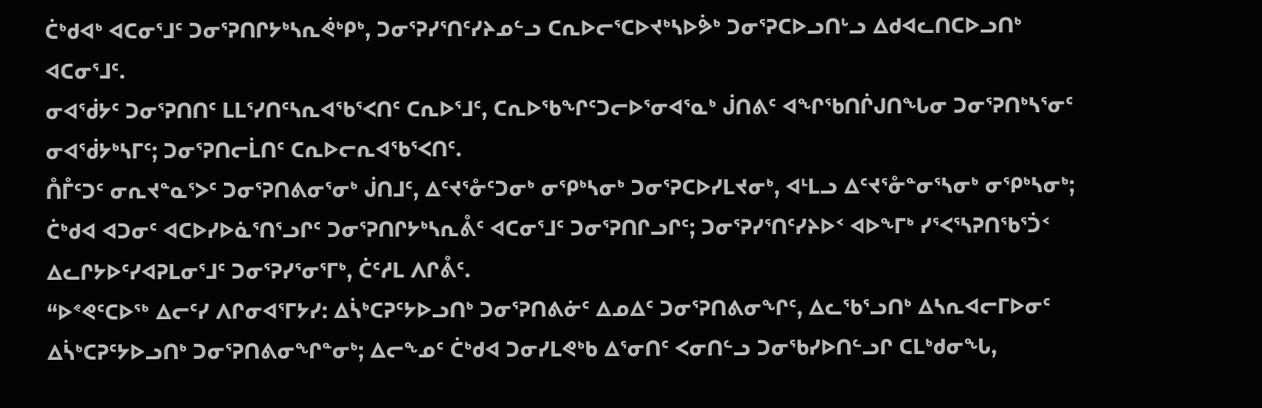ᑖᒃᑯᐊᒃ ᐊᑕᓂᕐᒧᑦ ᑐᓂᕐᕈᑎᒋᔭᒃᓴᕆᕚᒃᑭᒃ, ᑐᓂᕐᕈᓯᕐᑎᑦᓯᔨᓄᓪᓗ ᑕᕆᐅᓕᕐᑕᐅᔪᒃᓴᐅᕘᒃ ᑐᓂᕐᕈᑕᐅᓗᑎᒡᓗ ᐃᑯᐊᓚᑎᑕᐅᓗᑎᒃ ᐊᑕᓂᕐᒧᑦ.
ᓂᐊᖂᔭᑦ ᑐᓂᕐᕈᑎᑎᑦ ᒪᒪᕐᓯᑎᑦᓴᕆᐊᖃᕐᐸᑎᑦ ᑕᕆᐅᕐᒧᑦ, ᑕᕆᐅᖃᖏᑦᑐᓕᐅᕐᓂᐊᕐᓇᒃ ᒎᑎᕕᑦ ᐊᖏᖃᑎᒌᒍᑎᖓᓂ ᑐᓂᕐᕈᑎᒃᓴᕐᓂᑦ ᓂᐊᖂᔭᒃᓴᒥᑦ; ᑐᓂᕐᕈᑎᓕᒫᑎᑦ ᑕᕆᐅᓕᕆᐊᖃᕐᐸᑎᑦ.
ᑍᒤᑦᑐᑦ ᓂᕆᔪᓐᓇᕐᐳᑦ ᑐᓂᕐᕈᑎᕕᓂᕐᓂᒃ ᒎᑎᒧᑦ, ᐃᑦᔪᕐᓁᑦᑐᓂᒃ ᓂᕿᒃᓴᓂᒃ ᑐᓂᕐᕈᑕᐅᓯᒪᔪᓂᒃ, ᐊᒻᒪᓗ ᐃᑦᔪᕐᓁᓐᓂᕐᓴᓂᒃ ᓂᕿᒃᓴᓂᒃ;
ᑖᒃᑯᐊ ᐊᑐᓂᑦ ᐊᑕᐅᓯᐅᓈᕐᑎᕐᓗᒋᑦ ᑐᓂᕐᕈᑎᒋᔭᒃᓴᕆᕔᑦ ᐊᑕᓂᕐᒧᑦ ᑐᓂᕐᕈᑎᒋᓗᒋᑦ; ᑐᓂᕐᕈᓯᕐᑎᑦᓯᔨᐅᑉ ᐊᐅᖕᒥᒃ ᓯᕐᐸᕐᓴᕈᑎᖃᕐᑑᑉ ᐃᓚᒋᔭᐅᑦᓯᐊᕈᒪᓂᕐᒧᑦ ᑐᓂᕐᕈᓯᕐᓂᕐᒥᒃ, ᑖᑦᓱᒪ ᐱᒋᕔᑦ.
“ᐅᕝᕙᑦᑕᐅᖅ ᐃᓕᑦᓯ ᐱᒋᓂᐊᕐᒥᔭᓯ: ᐃᓵᒃᑕᕈᑦᔭᐅᓗᑎᒃ ᑐᓂᕐᕈᑎᕕᓃᑦ ᐃᓄᐃᑦ ᑐᓂᕐᕈᑎᕕᓂᖏᑦ, ᐃᓚᖃᕐᓗᑎᒃ ᐃᓴᕆᐊᓕᒥᐅᓂᑦ ᐃᓵᒃᑕᕈᑦᔭᐅᓗᑎᒃ ᑐᓂᕐᕈᑎᕕᓂᖏᓐᓂᒃ; ᐃᓕᖕᓄᑦ ᑖᒃᑯᐊ ᑐᓂᓯᒪᕙᒃᑲ ᐃᕐᓂᑎᑦ ᐸᓂᑎᓪᓗ ᑐᓂᖃᓯᐅᑎᓪᓗᒋ ᑕᒪᒃᑯᓂᖓ,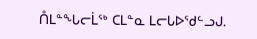ᑍᒪᓐᖓᓕᒫᖅ ᑕᒪᓐᓇ ᒪᓕᒐᐅᖁᓪᓗᒍ.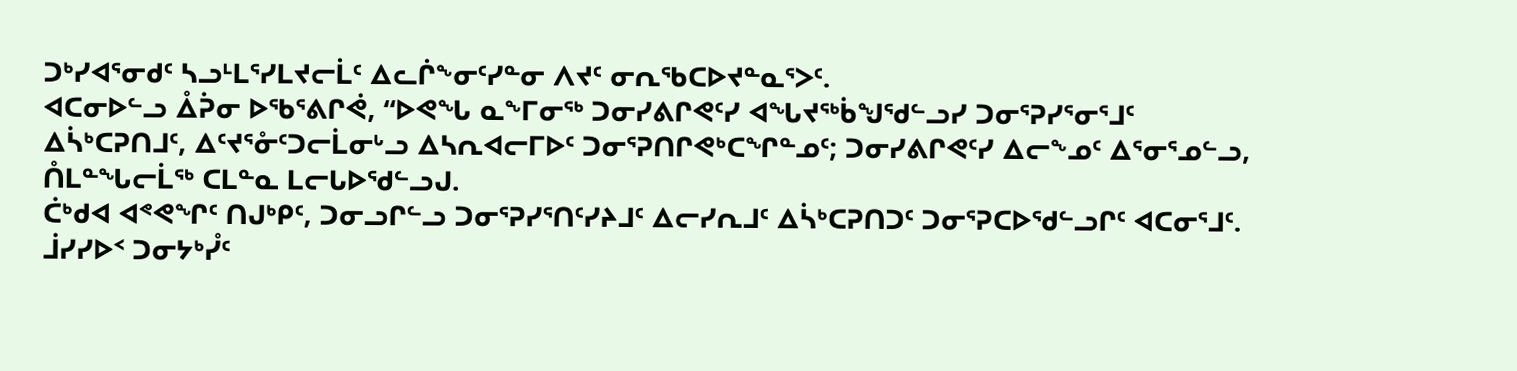ᑐᒃᓯᐊᕐᓂᑯᑦ ᓴᓗᒻᒪᕐᓯᒪᔪᓕᒫᑦ ᐃᓚᒌᖕᓂᑦᓯᓐᓂ ᐱᔪᑦ ᓂᕆᖃᑕᐅᔪᓐᓇᕐᐳᑦ.
ᐊᑕᓂᐅᓪᓗ ᐂᕉᓂ ᐅᖃᕐᕕᒋᕚ, “ᐅᕙᖓ ᓇᖕᒥᓂᖅ ᑐᓂᓯᕕᒋᕙᑦᓯ ᐊᖓᔪᖅᑳᖑᖁᓪᓗᓯ ᑐᓂᕐᕈᓯᕐᓂᕐᒧᑦ ᐃᓵᒃᑕᕈᑎᒧᑦ, ᐃᑦᔪᕐᓁᑦᑐᓕᒫᓂᒡᓗ ᐃᓴᕆᐊᓕᒥᐅᑦ ᑐᓂᕐᕈᑎᒋᕙᒃᑕᖏᓐᓄᑦ; ᑐᓂᓯᕕᒋᕙᑦᓯ ᐃᓕᖕᓄᑦ ᐃᕐᓂᕐᓄᓪᓗ, ᑍᒪᓐᖓᓕᒫᖅ ᑕᒪᓐᓇ ᒪᓕᒐᐅᖁᓪᓗᒍ.
ᑖᒃᑯᐊ ᐊᕝᕙᖏᑦ ᑎᒍᒃᑭᑦ, ᑐᓂᓗᒋᓪᓗ ᑐᓂᕐᕈᓯᕐᑎᑦᓯᔨᒧᑦ ᐃᓕᓯᕆᒧᑦ ᐃᓵᒃᑕᕈᑎᑐᑦ ᑐᓂᕐᕈᑕᐅᖁᓪᓗᒋᑦ ᐊᑕᓂᕐᒧᑦ.
ᒨᓯᓯᐅᑉ ᑐᓂᔭᒃᓮᑦ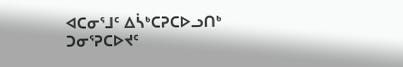ᐊᑕᓂᕐᒧᑦ ᐃᓵᒃᑕᕈᑕᐅᓗᑎᒃ ᑐᓂᕐᕈᑕᐅᔪᑦ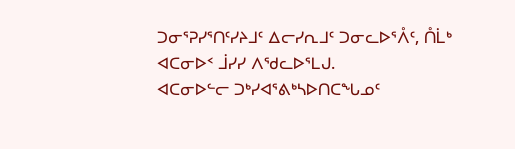ᑐᓂᕐᕈᓯᕐᑎᑦᓯᔨᒧᑦ ᐃᓕᓯᕆᒧᑦ ᑐᓂᓚᐅᕐᐰᑦ, ᑍᒫᒃ ᐊᑕᓂᐅᑉ ᒨᓯᓯ ᐱᖁᓚᐅᕐᒪᒍ.
ᐊᑕᓂᐅᓪᓕ ᑐᒃᓯᐊᕐᕕᒃᓴᐅᑎᑕᖓᓄᑦ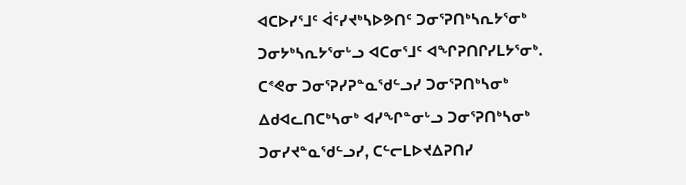ᐊᑕᐅᓯᕐᒧᑦ ᐋᑦᓯᔪᒃᓴᐅᕗᑎᑦ ᑐᓂᕐᕈᑎᒃᓴᕆᔭᕐᓂᒃ ᑐᓂᔭᒃᓴᕆᔭᕐᓂᒡᓗ ᐊᑕᓂᕐᒧᑦ ᐊᖏᕈᑎᒋᓯᒪᔭᕐᓂᒃ.
ᑕᕝᕙᓂ ᑐᓂᕐᕈᓯᕈᓐᓇᖁᓪᓗᓯ ᑐᓂᕐᕈᑎᒃᓴᓂᒃ ᐃᑯᐊᓚᑎᑕᒃᓴᓂᒃ ᐊᓯᖏᓐᓂᒡᓗ ᑐᓂᕐᕈᑎᒃᓴᓂᒃ ᑐᓂᓯᔪᓐᓇᖁᓪᓗᓯ, ᑕᓪᓕᒪᐅᔪᐃᕈᑎᓯ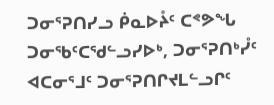ᑐᓂᕐᕈᑎᓯᓗ ᑮᓇᐅᔧᑦ ᑕᕝᕗᖓ ᑐᓂᖃᑦᑕᖁᓪᓗᓯᐅᒃ, ᑐᓂᕐᕈᑎᒃᓮᑦ ᐊᑕᓂᕐᒧᑦ ᑐᓂᕐᕈᑎᒋᔪᒪᓪᓗᒋᑦ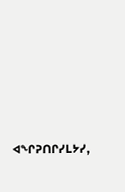ᐊᖏᕈᑎᒋᓯᒪᔭᓯ,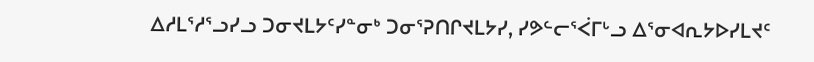ᐃᓱᒪᕐᓱᕐᓗᓯᓗ ᑐᓂᔪᒪᔭᑦᓯᓐᓂᒃ ᑐᓂᕐᕈᑎᒋᔪᒪᔭᓯ, ᓯᕗᓪᓕᕐᐹᒥᒡᓗ ᐃᕐᓂᐊᕆᔭᐅᓯᒪᔪᑦ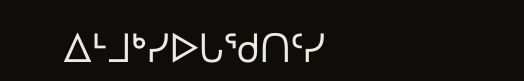ᐃᒻᒧᒃᓯᐅᒐᖁᑎᑦᓯ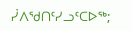ᓰᐱᖁᑎᑦᓯᓗᑦᑕᐅᖅ;